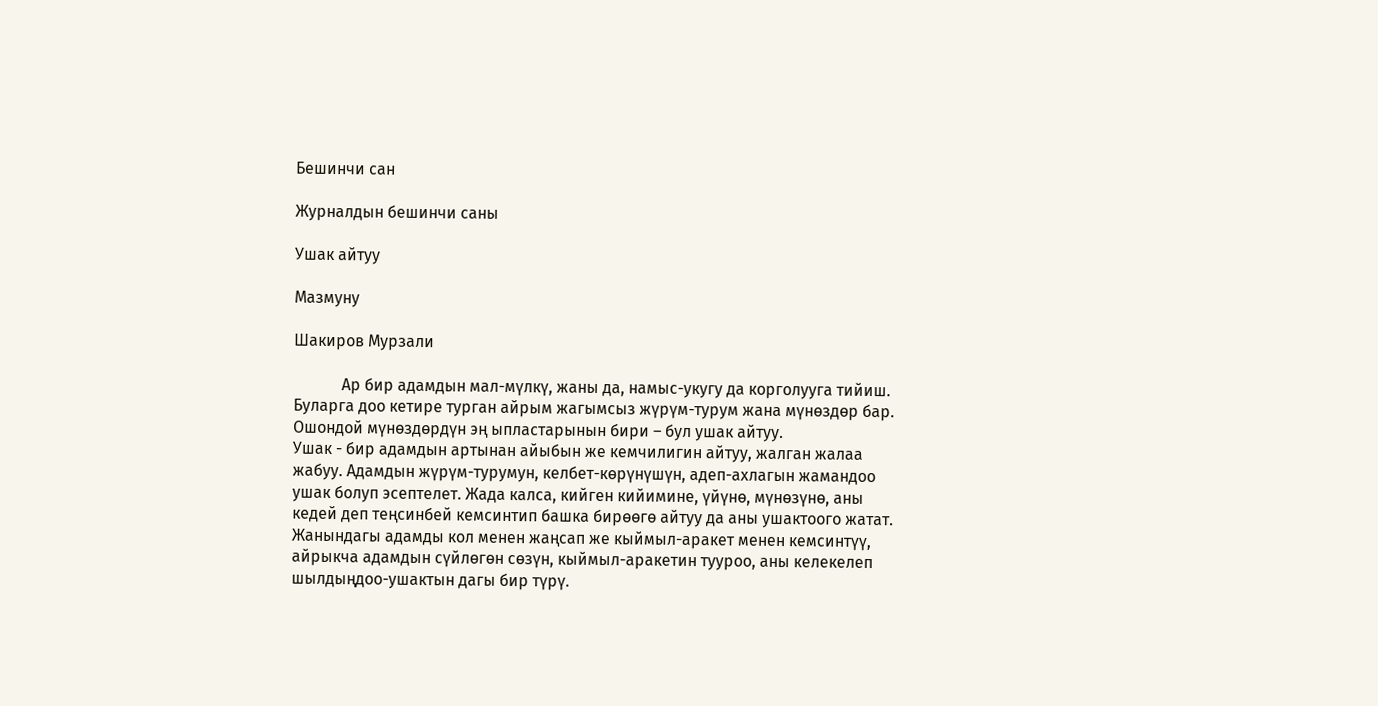Бешинчи сан

Журналдын бешинчи саны

Ушак айтуу

Мазмуну

Шакиров Мурзали

            Ар бир адамдын мал-мүлкү, жаны да, намыс-укугу да корголууга тийиш. Буларга доо кетире турган айрым жагымсыз жүрүм-турум жана мүнөздөр бар. Ошондой мүнөздөрдүн эң ыпластарынын бири – бул ушак айтуу.
Ушак - бир адамдын артынан айыбын же кемчилигин айтуу, жалган жалаа жабуу. Адамдын жүрүм-турумун, келбет-көрүнүшүн, адеп-ахлагын жамандоо ушак болуп эсептелет. Жада калса, кийген кийимине, үйүнө, мүнөзүнө, аны кедей деп теңсинбей кемсинтип башка бирөөгө айтуу да аны ушактоого жатат. Жанындагы адамды кол менен жаңсап же кыймыл-аракет менен кемсинтүү, айрыкча адамдын сүйлөгөн сөзүн, кыймыл-аракетин тууроо, аны келекелеп шылдыңдоо-ушактын дагы бир түрү.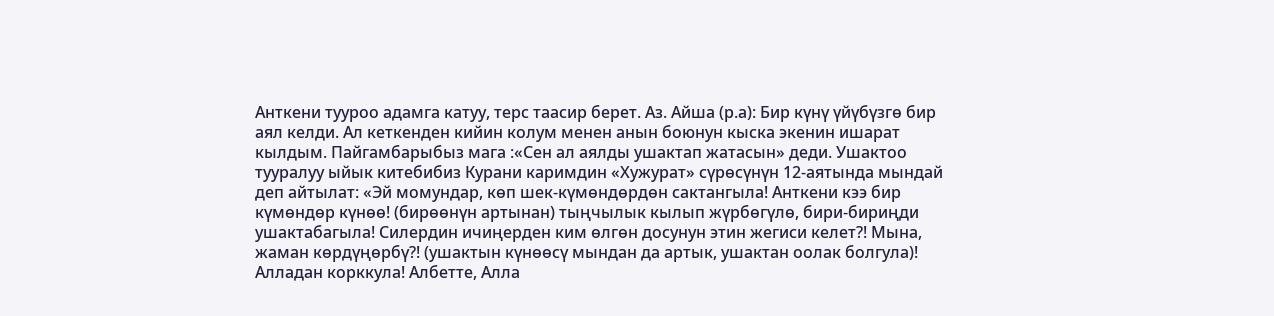Анткени тууроо адамга катуу, терс таасир берет. Аз. Айша (р.а): Бир күнү үйүбүзгө бир аял келди. Ал кеткенден кийин колум менен анын боюнун кыска экенин ишарат кылдым. Пайгамбарыбыз мага :«Сен ал аялды ушактап жатасын» деди. Ушактоо тууралуу ыйык китебибиз Курани каримдин «Хужурат» сүрөсүнүн 12-аятында мындай деп айтылат: «Эй момундар, көп шек-күмөндөрдөн сактангыла! Анткени кээ бир күмөндөр күнөө! (бирөөнүн артынан) тыңчылык кылып жүрбөгүлө, бири-бириңди ушактабагыла! Силердин ичиңерден ким өлгөн досунун этин жегиси келет?! Мына, жаман көрдүңөрбү?! (ушактын күнөөсү мындан да артык, ушактан оолак болгула)! Алладан корккула! Албетте, Алла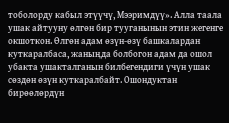тоболорду кабыл этүүчү, Мээримдүү». Алла таала ушак айтууну өлгөн бир тууганынын этин жегенге окшоткон. Өлгөн адам өзүн-өзү башкалардан куткаралбаса, жаныңда болбогон адам да ошол убакта ушакталганын билбегендиги үчүн ушак сөздөн өзүн куткаралбайт. Ошондуктан бирөөлөрдүн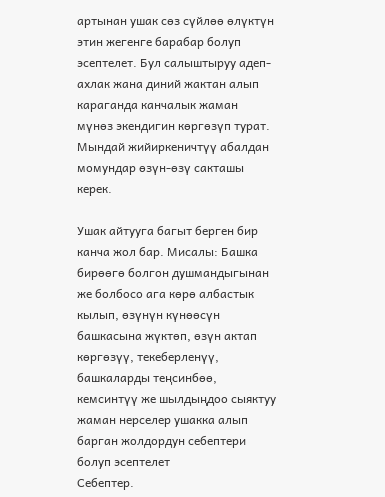артынан ушак сөз сүйлөө өлүктүн этин жегенге барабар болуп эсептелет. Бул салыштыруу адеп-ахлак жана диний жактан алып караганда канчалык жаман мүнөз экендигин көргөзүп турат. Мындай жийиркеничтүү абалдан момундар өзүн-өзү сакташы керек.

Ушак айтууга багыт берген бир канча жол бар. Мисалы: Башка бирөөгө болгон душмандыгынан же болбосо ага көрө албастык кылып, өзүнүн күнөөсүн башкасына жүктөп, өзүн актап көргөзүү, текеберленүү, башкаларды теңсинбөө, кемсинтүү же шылдыңдоо сыяктуу жаман нерселер ушакка алып барган жолдордун себептери болуп эсептелет
Себептер.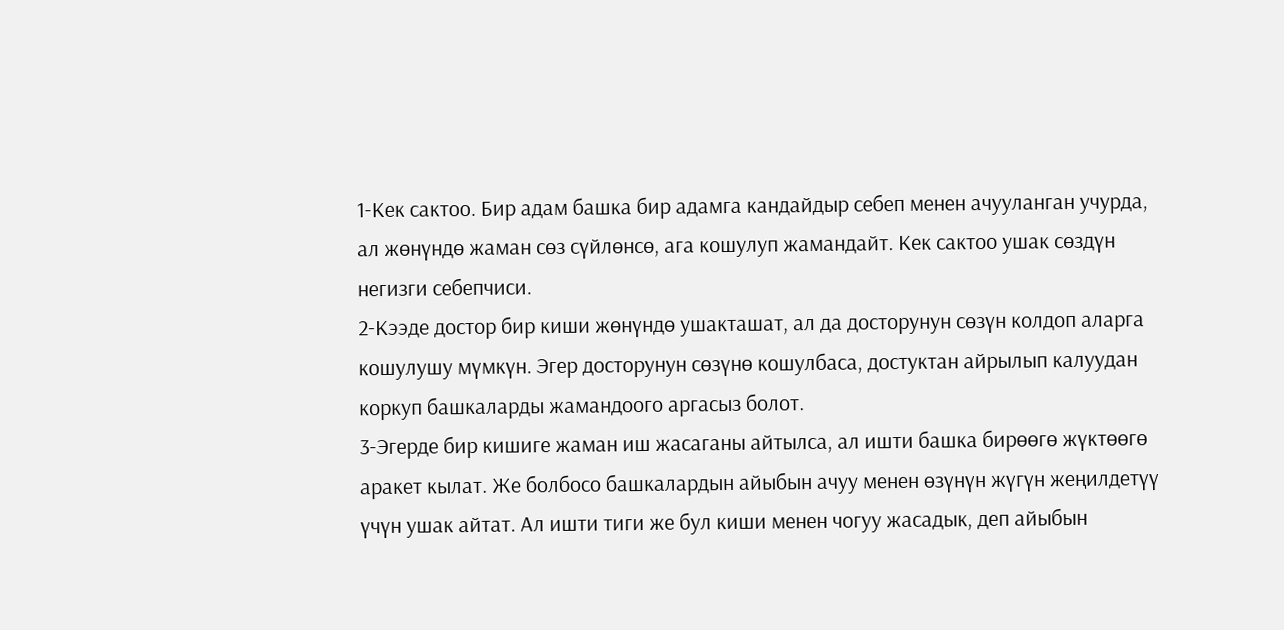1-Кек сактоо. Бир адам башка бир адамга кандайдыр себеп менен ачууланган учурда, ал жөнүндө жаман сөз сүйлөнсө, ага кошулуп жамандайт. Кек сактоо ушак сөздүн негизги себепчиси.
2-Кээде достор бир киши жөнүндө ушакташат, ал да досторунун сөзүн колдоп аларга кошулушу мүмкүн. Эгер досторунун сөзүнө кошулбаса, достуктан айрылып калуудан коркуп башкаларды жамандоого аргасыз болот.
3-Эгерде бир кишиге жаман иш жасаганы айтылса, ал ишти башка бирөөгө жүктөөгө аракет кылат. Же болбосо башкалардын айыбын ачуу менен өзүнүн жүгүн жеңилдетүү үчүн ушак айтат. Ал ишти тиги же бул киши менен чогуу жасадык, деп айыбын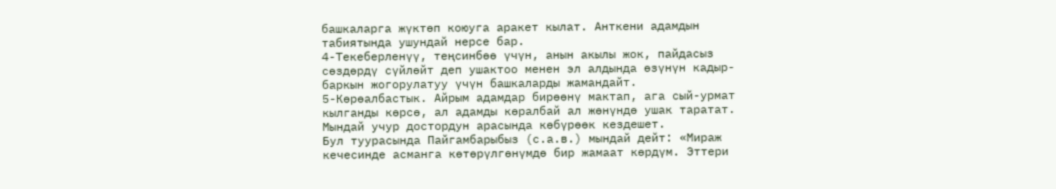башкаларга жүктөп коюуга аракет кылат. Анткени адамдын табиятында ушундай нерсе бар.
4-Текеберленүү, теңсинбөө үчүн, анын акылы жок, пайдасыз сөздөрдү сүйлөйт деп ушактоо менен эл алдында өзүнүн кадыр-баркын жогорулатуу үчүн башкаларды жамандайт.
5-Көрөалбастык. Айрым адамдар бирөөнү мактап, ага сый-урмат кылганды көрсө, ал адамды көралбай ал жөнүндө ушак таратат. Мындай учур достордун арасында көбүрөөк кездешет.
Бул туурасында Пайгамбарыбыз (с.а.в.) мындай дейт: «Мираж кечесинде асманга көтөрүлгөнүмдө бир жамаат көрдүм. Эттери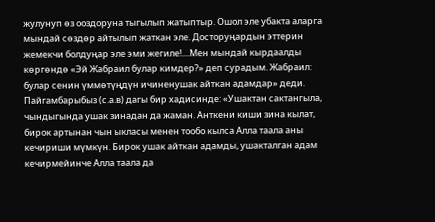жулунуп өз ооздоруна тыгылып жатыптыр. Ошол эле убакта аларга мындай сөздөр айтылып жаткан эле. Досторуңардын эттерин жемекчи болдуңар эле эми жегиле!....Мен мындай кырдаалды көргөндө «Эй Жабраил булар кимдер?» деп сурадым. Жабраил: булар сенин үммөтүңдүн ичиненушак айткан адамдар» деди. Пайгамбарыбыз (с.а.в) дагы бир хадисинде: «Ушактан сактангыла, чындыгында ушак зинадан да жаман. Анткени киши зина кылат, бирок артынан чын ыкласы менен тообо кылса Алла таала аны кечириши мүмкүн. Бирок ушак айткан адамды, ушакталган адам кечирмейинче Алла таала да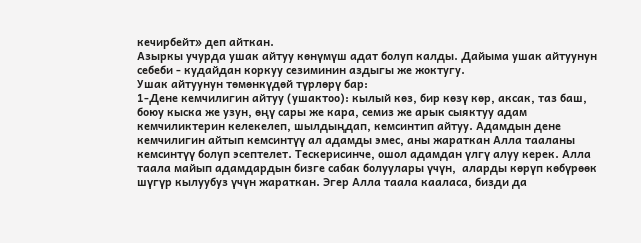кечирбейт» деп айткан.
Азыркы учурда ушак айтуу көнүмүш адат болуп калды. Дайыма ушак айтуунун себеби - кудайдан коркуу сезиминин аздыгы же жоктугу.
Ушак айтуунун төмөнкүдөй түрлөрү бар:
1-Дене кемчилигин айтуу (ушактоо): кылый көз, бир көзү көр, аксак, таз баш, боюу кыска же узун, өңү сары же кара, семиз же арык сыяктуу адам кемчиликтерин келекелеп, шылдыңдап, кемсинтип айтуу. Адамдын дене кемчилигин айтып кемсинтүү ал адамды эмес, аны жараткан Алла тааланы кемсинтүү болуп эсептелет. Тескерисинче, ошол адамдан үлгү алуу керек. Алла таала майып адамдардын бизге сабак болуулары үчүн,  аларды көрүп көбүрөөк шүгүр кылуубуз үчүн жараткан. Эгер Алла таала кааласа, бизди да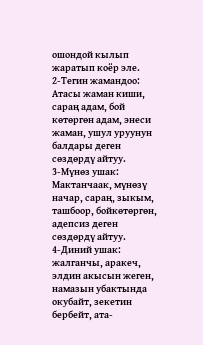ошондой кылып жаратып коёр эле.
2-Тегин жамандоо: Атасы жаман киши, сараң адам, бой көтөргөн адам, энеси жаман, ушул уруунун балдары деген сөздөрдү айтуу.
3-Мүнөз ушак: Мактанчаак, мүнөзү начар, сараң, зыкым, ташбоор, бойкөтөргөн, адепсиз деген сөздөрдү айтуу.
4-Диний ушак: жалганчы, аракеч, элдин акысын жеген, намазын убактында окубайт, зекетин бербейт, ата-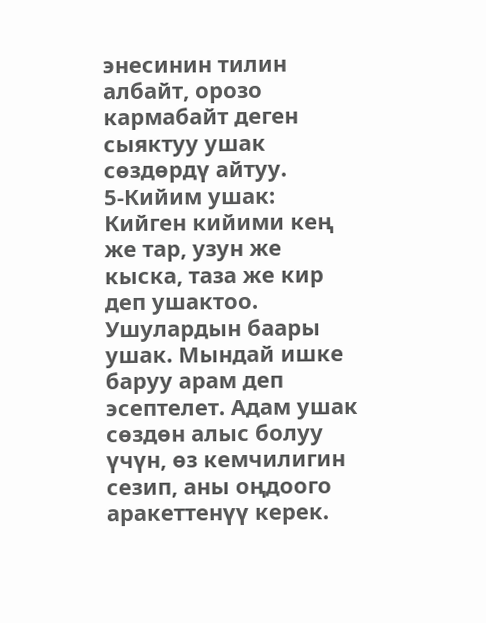энесинин тилин албайт, орозо кармабайт деген сыяктуу ушак сөздөрдү айтуу.
5-Кийим ушак: Кийген кийими кең же тар, узун же кыска, таза же кир деп ушактоо. Ушулардын баары ушак. Мындай ишке баруу арам деп эсептелет. Адам ушак сөздөн алыс болуу үчүн, өз кемчилигин сезип, аны оңдоого аракеттенүү керек.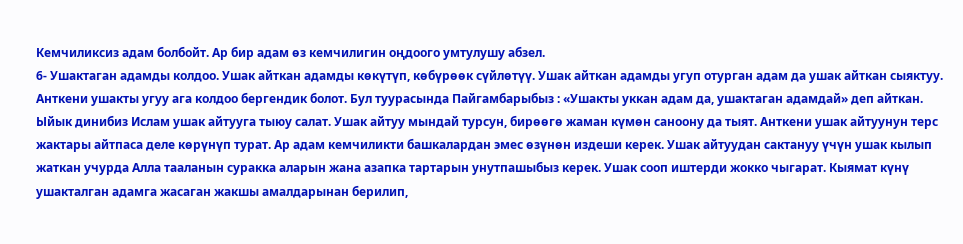Кемчиликсиз адам болбойт. Ар бир адам өз кемчилигин оңдоого умтулушу абзел.
6- Ушактаган адамды колдоо. Ушак айткан адамды көкүтүп, көбүрөөк сүйлөтүү. Ушак айткан адамды угуп отурган адам да ушак айткан сыяктуу. Анткени ушакты угуу ага колдоо бергендик болот. Бул туурасында Пайгамбарыбыз : «Ушакты уккан адам да, ушактаган адамдай» деп айткан.
Ыйык динибиз Ислам ушак айтууга тыюу салат. Ушак айтуу мындай турсун, бирөөгө жаман күмөн саноону да тыят. Анткени ушак айтуунун терс жактары айтпаса деле көрүнүп турат. Ар адам кемчиликти башкалардан эмес өзүнөн издеши керек. Ушак айтуудан сактануу үчүн ушак кылып жаткан учурда Алла тааланын суракка аларын жана азапка тартарын унутпашыбыз керек. Ушак сооп иштерди жокко чыгарат. Кыямат күнү ушакталган адамга жасаган жакшы амалдарынан берилип,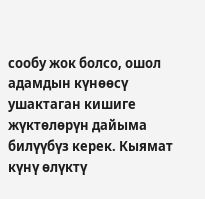сообу жок болсо, ошол адамдын күнөөсү ушактаган кишиге жүктөлөрүн дайыма билүүбүз керек. Кыямат күнү өлүктү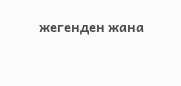жегенден жана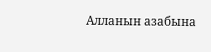Алланын азабына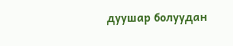дуушар болуудан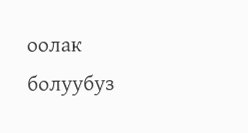оолак болуубуз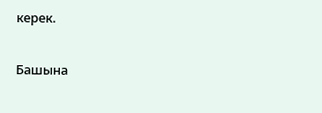керек.

Башына